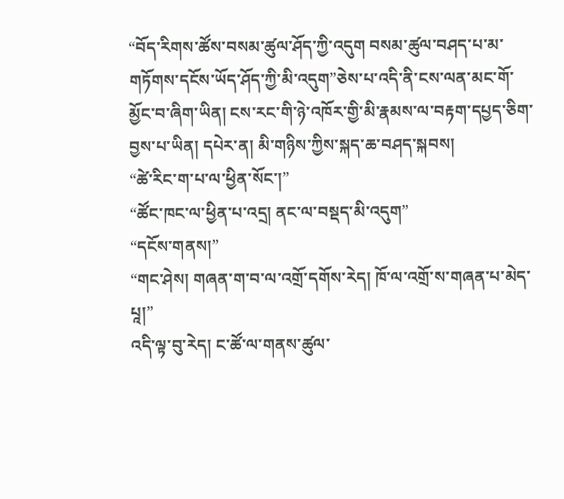“བོད་རིགས་ཚོས་བསམ་ཚུལ་ཤོད་ཀྱི་འདུག བསམ་ཚུལ་བཤད་པ་མ་གཏོགས་དངོས་ཡོད་ཤོད་ཀྱི་མི་འདུག”ཅེས་པ་འདི་ནི་ངས་ལན་མང་གོ་མྱོང་བ་ཞིག་ཡིན། ངས་རང་གི་ཉེ་འཁོར་གྱི་མི་རྣམས་ལ་བརྟག་དཔྱད་ཅིག་བྱས་པ་ཡིན། དཔེར་ན། མི་གཉིས་ཀྱིས་སྐད་ཆ་བཤད་སྐབས།
“ཚེ་རིང་ག་པ་ལ་ཕྱིན་སོང་།”
“ཚོང་ཁང་ལ་ཕྱིན་པ་འདྲ། ནང་ལ་བསྡད་མི་འདུག”
“དངོས་གནས།”
“གང་ཤེས། གཞན་ག་བ་ལ་འགྲོ་དགོས་རེད། ཁོ་ལ་འགྲོ་ས་གཞན་པ་མེད་པཱ།”
འདི་ལྟ་བུ་རེད། ང་ཚོ་ལ་གནས་ཚུལ་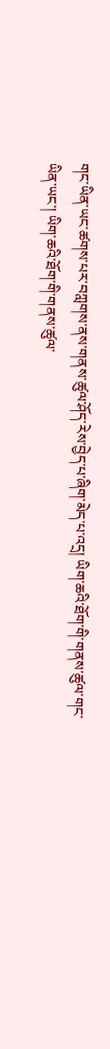གང་ཡིན་ཡང་ཚགས་པར་བཀླགས་ནས་གནས་ཚུལ་ཤོད་རེས་བྱེད་པ་ཞིག་མེད་པ་འདྲ། ཡིག་ཆའི་ཐོག་གི་གནས་ཚུལ་གང་ཡིན་ཡང་། ཡིག་ཆའི་ཐོག་གི་གནས་ཚུལ་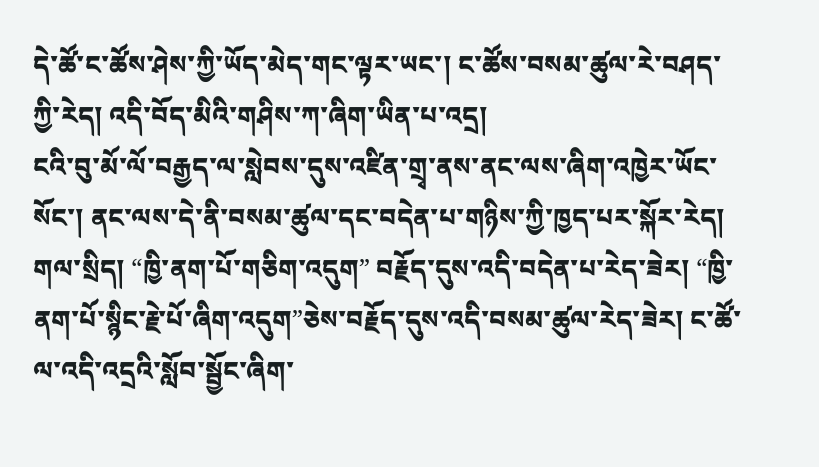དེ་ཚོ་ང་ཚོས་ཤེས་ཀྱི་ཡོད་མེད་གང་ལྟར་ཡང་། ང་ཚོས་བསམ་ཚུལ་རེ་བཤད་ཀྱི་རེད། འདི་བོད་མིའི་གཤིས་ཀ་ཞིག་ཡིན་པ་འདྲ།
ངའི་བུ་མོ་ལོ་བརྒྱད་ལ་སླེབས་དུས་འཛིན་གྲྭ་ནས་ནང་ལས་ཞིག་འཁྱེར་ཡོང་སོང་། ནང་ལས་དེ་ནི་བསམ་ཚུལ་དང་བདེན་པ་གཉིས་ཀྱི་ཁྱད་པར་སྐོར་རེད། གལ་སྲིད། “ཁྱི་ནག་པོ་གཅིག་འདུག” བརྗོད་དུས་འདི་བདེན་པ་རེད་ཟེར། “ཁྱི་ནག་པོ་སྙིང་རྗེ་པོ་ཞིག་འདུག”ཅེས་བརྗོད་དུས་འདི་བསམ་ཚུལ་རེད་ཟེར། ང་ཚོ་ལ་འདི་འདྲའི་སློབ་སྦྱོང་ཞིག་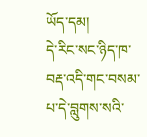ཡོད་དམ།
དེ་རིང་སང་ཉིད་ཁ་བརྡ་འདི་གང་བསམ་པ་དེ་བླུགས་སའི་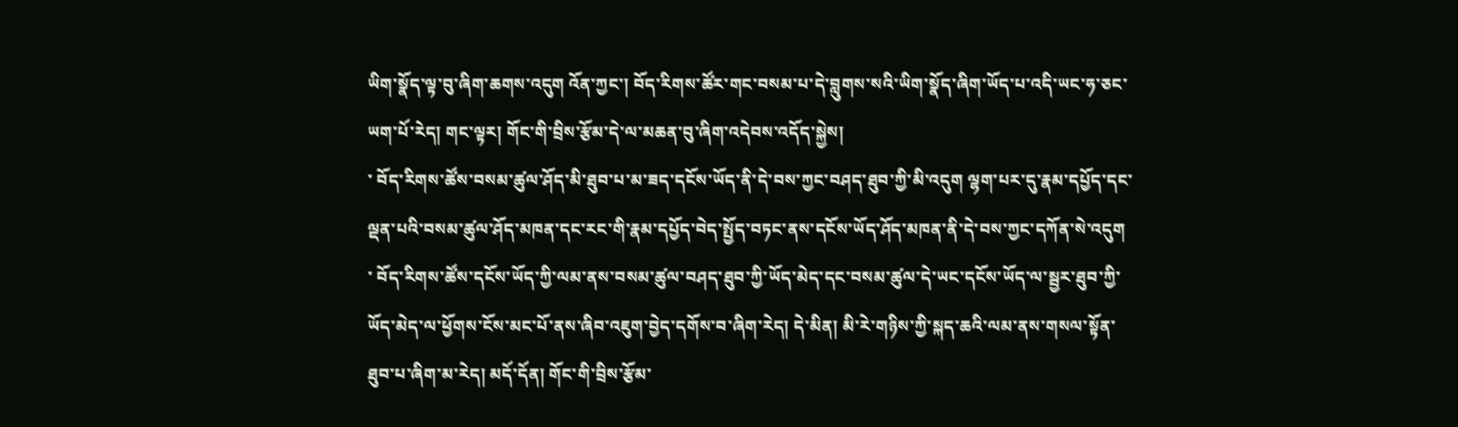ཡིག་སྣོད་ལྟ་བུ་ཞིག་ཆགས་འདུག འོན་ཀྱང་། བོད་རིགས་ཚོར་གང་བསམ་པ་དེ་བླུགས་སའི་ཡིག་སྣོད་ཞིག་ཡོད་པ་འདི་ཡང་ཧ་ཅང་ཡག་པོ་རེད། གང་ལྟར། གོང་གི་བྲིས་རྩོམ་དེ་ལ་མཆན་བུ་ཞིག་འདེབས་འདོད་སྐྱེས།
་ བོད་རིགས་ཚོས་བསམ་ཚུལ་ཤོད་མི་ཐུབ་པ་མ་ཟད་དངོས་ཡོད་ནི་དེ་བས་ཀྱང་བཤད་ཐུབ་ཀྱི་མི་འདུག ལྷག་པར་དུ་རྣམ་དཔྱོད་དང་ལྡན་པའི་བསམ་ཚུལ་ཤོད་མཁན་དང་རང་གི་རྣམ་དཔྱོད་བེད་སྤྱོད་བཏང་ནས་དངོས་ཡོད་ཤོད་མཁན་ནི་དེ་བས་ཀྱང་དཀོན་སེ་འདུག
་ བོད་རིགས་ཚོས་དངོས་ཡོད་ཀྱི་ལམ་ནས་བསམ་ཚུལ་བཤད་ཐུབ་ཀྱི་ཡོད་མེད་དང་བསམ་ཚུལ་དེ་ཡང་དངོས་ཡོད་ལ་སྦྱར་ཐུབ་ཀྱི་ཡོད་མེད་ལ་ཕྱོགས་ངོས་མང་པོ་ནས་ཞིབ་འཇུག་བྱེད་དགོས་བ་ཞིག་རེད། དེ་མིན། མི་རེ་གཉིས་ཀྱི་སྐད་ཆའི་ལམ་ནས་གསལ་སྟོན་ཐུབ་པ་ཞིག་མ་རེད། མདོ་དོན། གོང་གི་བྲིས་རྩོམ་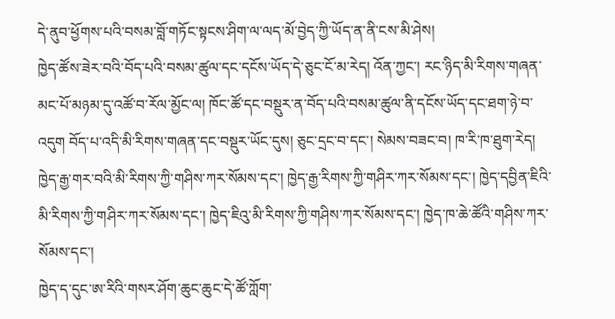དེ་ནུབ་ཕྱོགས་པའི་བསམ་བློ་གཏོང་སྟངས་ཤིག་ལ་ལད་མོ་བྱེད་ཀྱི་ཡོད་ན་ནི་ངས་མི་ཤེས།
ཁྱེད་ཚོས་ཟེར་བའི་བོད་པའི་བསམ་ཚུལ་དང་དངོས་ཡོད་དེ་ཅུང་ངོ་མ་རེད། འོན་ཀྱང་། རང་ཉིད་མི་རིགས་གཞན་མང་པོ་མཉམ་དུ་འཚོ་བ་རོལ་མྱོང་ལ། ཁོང་ཚོ་དང་བསྡུར་ན་བོད་པའི་བསམ་ཚུལ་ནི་དངོས་ཡོད་དང་ཐག་ཉེ་བ་འདུག བོད་པ་འདི་མི་རིགས་གཞན་དང་བསྡུར་ཡོང་དུས། ཅུང་དྲང་བ་དང་། སེམས་བཟང་བ། ཁ་རི་ཁ་ཐུག་རེད།
ཁྱེད་རྒྱ་གར་བའི་མི་རིགས་ཀྱི་གཤིས་ཀར་སོམས་དང་། ཁྱེད་རྒྱ་རིགས་ཀྱི་གཤིར་ཀར་སོམས་དང་། ཁྱེད་དབྱིན་ཇིའི་མི་རིགས་ཀྱི་གཤིར་ཀར་སོམས་དང་། ཁྱེད་ཇིའུ་མི་རིགས་ཀྱི་གཤིས་ཀར་སོམས་དང་། ཁྱེད་ཁ་ཆེ་ཚོའི་གཤིས་ཀར་སོམས་དང་།
ཁྱེད་ད་དུང་ཨ་རིའི་གསར་ཤོག་ཆུང་ཆུང་དེ་ཚོ་ཀློག་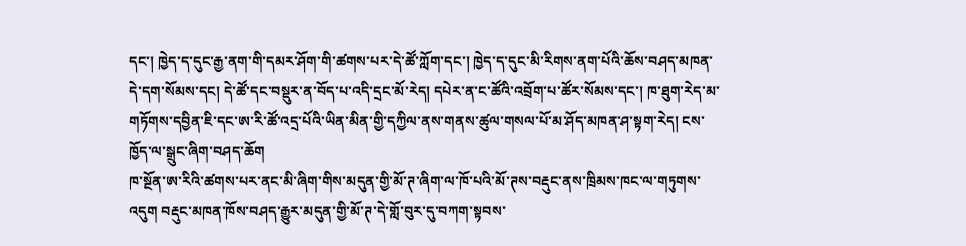དང་། ཁྱེད་ད་དུང་རྒྱ་ནག་གི་དམར་ཤོག་གི་ཚགས་པར་དེ་ཚོ་ཀློག་དང་། ཁྱེད་ད་དུང་མི་རིགས་ནག་པོའི་ཆོས་བཤད་མཁན་དེ་དག་སོམས་དང། དེ་ཚོ་དང་བསྡུར་ན་བོད་པ་འདི་དྲང་མོ་རེད། དཔེར་ན་ང་ཚོའི་འབྲོག་པ་ཚོར་སོམས་དང་། ཁ་ཐུག་རེད་མ་གཏོགས་དབྱིན་ཇི་དང་ཨ་རི་ཚོ་འདྲ་པོའི་ཡིན་མིན་གྱི་དཀྱིལ་ནས་གནས་ཚུལ་གསལ་པོ་མ་ཤོད་མཁན་ཤ་སྟག་རེད། ངས་ཁྱོད་ལ་སྒྲུང་ཞིག་བཤད་ཆོག
ཁ་སྔོན་ཨ་རིའི་ཚགས་པར་ནང་མི་ཞིག་གིས་མདུན་གྱི་མོ་ཊ་ཞིག་ལ་ཁོ་པའི་མོ་ཊས་བརྡུང་ནས་ཁྲིམས་ཁང་ལ་གཏུགས་འདུག བརྡུང་མཁན་ཁོས་བཤད་རྒྱུར་མདུན་གྱི་མོ་ཊ་དེ་གློ་བུར་དུ་བཀག་སྟབས་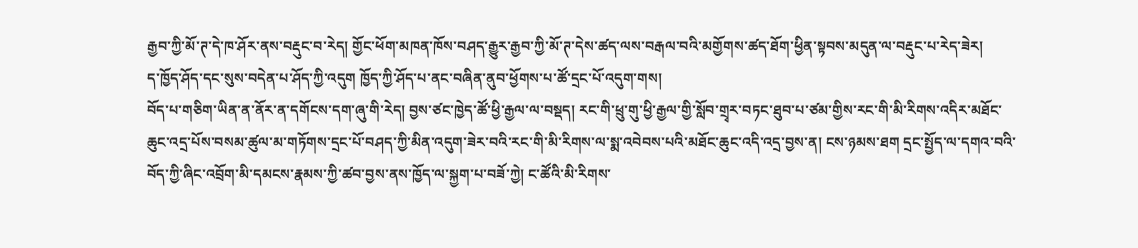རྒྱབ་ཀྱི་མོ་ཊ་དེ་ཁ་ཤོར་ནས་བརྡུང་བ་རེད། གྱོང་ཕོག་མཁན་ཁོས་བཤད་རྒྱུར་རྒྱབ་ཀྱི་མོ་ཊ་དེས་ཚད་ལས་བརྒལ་བའི་མགྱོགས་ཚད་ཐོག་ཕྱིན་སྟབས་མདུན་ལ་བརྡུང་པ་རེད་ཟེར།
ད་ཁྱོད་ཤོད་དང་སུས་བདེན་པ་ཤོད་ཀྱི་འདུག ཁྱོད་ཀྱི་ཤོད་པ་ནང་བཞིན་ནུབ་ཕྱོགས་པ་ཚོ་དྲང་པོ་འདུག་གས།
བོད་པ་གཅིག་ཡིན་ན་ནོར་ན་དགོངས་དག་ཞུ་གི་རེད། བྱས་ཙང་ཁྱེད་ཚོ་ཕྱི་རྒྱལ་ལ་བསྡད། རང་གི་ཕྲུ་གུ་ཕྱི་རྒྱལ་གྱི་སློབ་གྲྭར་བཏང་ཐུབ་པ་ཙམ་གྱིས་རང་གི་མི་རིགས་འདིར་མཐོང་ཆུང་འདྲ་པོས་བསམ་ཚུལ་མ་གཏོགས་དྲང་པོ་བཤད་ཀྱི་མིན་འདུག་ཟེར་བའི་རང་གི་མི་རིགས་ལ་སྨ་འབེབས་པའི་མཐོང་ཆུང་འདི་འདྲ་བྱས་ན། ངས་ཉམས་ཐག དྲང་སྤྱོད་ལ་དགའ་བའི་བོད་ཀྱི་ཞིང་འབྲོག་མི་དམངས་རྣམས་ཀྱི་ཚབ་བྱས་ནས་ཁྱོད་ལ་སྐྱག་པ་བཟོ་ཀྱེ། ང་ཚོའི་མི་རིགས་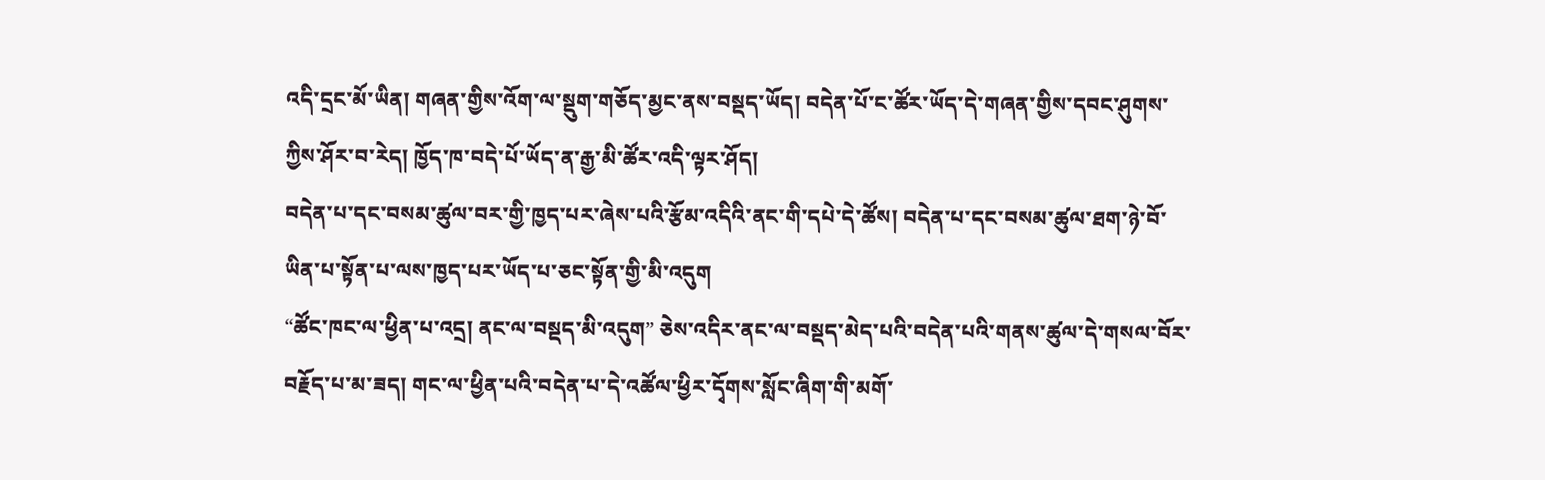འདི་དྲང་མོ་ཡིན། གཞན་གྱིས་འོག་ལ་སྡུག་གཅོད་མྱང་ནས་བསྡད་ཡོད། བདེན་པོ་ང་ཚོར་ཡོད་དེ་གཞན་གྱིས་དབང་ཤུགས་ཀྱིས་ཤོར་བ་རེད། ཁྱོད་ཁ་བདེ་པོ་ཡོད་ན་རྒྱ་མི་ཚོར་འདི་ལྟར་ཤོད།
བདེན་པ་དང་བསམ་ཚུལ་བར་གྱི་ཁྱད་པར་ཞེས་པའི་རྩོམ་འདིའི་ནང་གི་དཔེ་དེ་ཚོས། བདེན་པ་དང་བསམ་ཚུལ་ཐག་ཉེ་བོ་ཡིན་པ་སྟོན་པ་ལས་ཁྱད་པར་ཡོད་པ་ཅང་སྟོན་གྱི་མི་འདུག
“ཚོང་ཁང་ལ་ཕྱིན་པ་འདྲ། ནང་ལ་བསྡད་མི་འདུག” ཅེས་འདིར་ནང་ལ་བསྡད་མེད་པའི་བདེན་པའི་གནས་ཚུལ་དེ་གསལ་བོར་བརྗོད་པ་མ་ཟད། གང་ལ་ཕྱིན་པའི་བདེན་པ་དེ་འཚོལ་ཕྱིར་དྭོགས་སློང་ཞིག་གི་མགོ་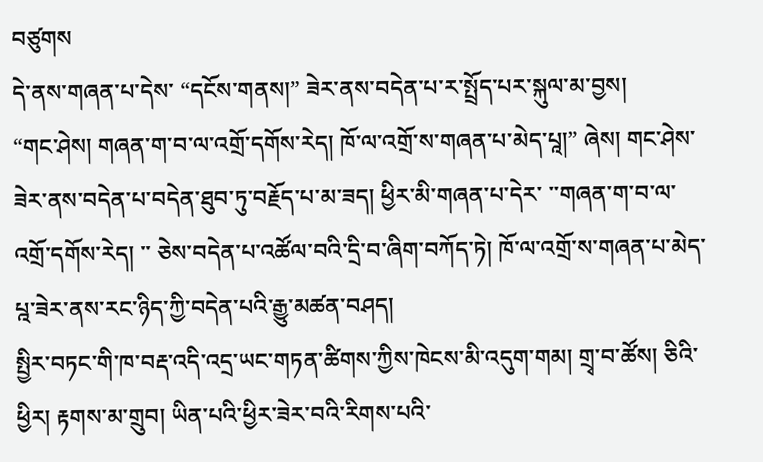བཙུགས
དེ་ནས་གཞན་པ་དེས་ “དངོས་གནས།” ཟེར་ནས་བདེན་པ་ར་སྤྲོད་པར་སྐུལ་མ་བྱས།
“གང་ཤེས། གཞན་ག་བ་ལ་འགྲོ་དགོས་རེད། ཁོ་ལ་འགྲོ་ས་གཞན་པ་མེད་པཱ།” ཞེས། གང་ཤེས་ཟེར་ནས་བདེན་པ་བདེན་ཐུབ་ཏུ་བརྗོད་པ་མ་ཟད། ཕྱིར་མི་གཞན་པ་དེར་ ་་གཞན་ག་བ་ལ་འགྲོ་དགོས་རེད། ་་ ཅེས་བདེན་པ་འཚོལ་བའི་དྲི་བ་ཞིག་བཀོད་ཏེ། ཁོ་ལ་འགྲོ་ས་གཞན་པ་མེད་པྰ་ཟེར་ནས་རང་ཉིད་ཀྱི་བདེན་པའི་རྒྱུ་མཚན་བཤད།
སྤྱིར་བཏང་གི་ཁ་བརྡ་འདི་འདྲ་ཡང་གཏན་ཚིགས་ཀྱིས་ཁེངས་མི་འདུག་གམ། གྲྭ་བ་ཚོས། ཅིའི་ཕྱིར། རྟགས་མ་གྲུབ། ཡིན་པའི་ཕྱིར་ཟེར་བའི་རིགས་པའི་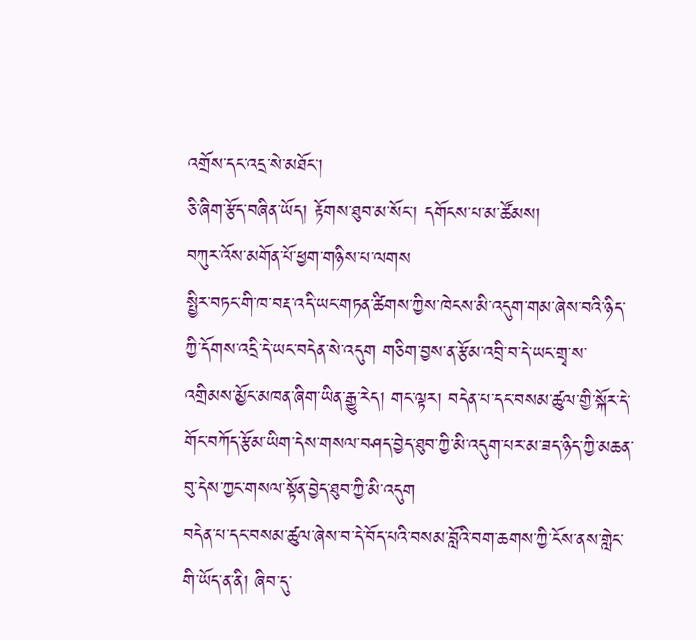འགྲོས་དང་འདྲ་སེ་མཐོང་།
ཅི་ཞིག་རྩོད་བཞིན་ཡོད། རྟོགས་ཐུབ་མ་སོང་། དགོངས་པ་མ་ཚོམས།
བཀུར་འོས་མགོན་པོ་ཕྱག་གཉིས་པ་ལགས
སྤྱིར་བཏང་གི་ཁ་བརྡ་འདི་ཡང་གཏན་ཚིགས་ཀྱིས་ཁེངས་མི་འདུག་གམ་ཞེས་བའི་ཉིད་ཀྱི་དོགས་འདྲི་དེ་ཡང་བདེན་སེ་འདུག གཅིག་བྱས་ན་རྩོམ་འབྲི་བ་དེ་ཡང་གྲྭ་ས་འགྲིམས་མྱོང་མཁན་ཞིག་ཡིན་རྒྱུ་རེད། གང་ལྟར། བདེན་པ་དང་བསམ་ཚུལ་གྱི་སྐོར་དེ་གོང་བཀོད་རྩོམ་ཡིག་དེས་གསལ་བཤད་བྱེད་ཐུབ་ཀྱི་མི་འདུག་པར་མ་ཟད་ཉིད་ཀྱི་མཆན་བུ་དེས་ཀྱང་གསལ་སྟོན་བྱེད་ཐུབ་ཀྱི་མི་འདུག
བདེན་པ་དང་བསམ་ཚུལ་ཞེས་བ་དེ་བོད་པའི་བསམ་བློའི་བག་ཆགས་ཀྱི་ངོས་ནས་གླེང་གི་ཡོད་ན་ནི། ཞིབ་དུ་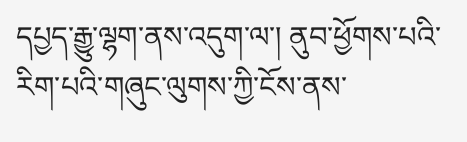དཔྱད་རྒྱུ་ལྷག་ནས་འདུག་ལ་། ནུབ་ཕྱོགས་པའི་རིག་པའི་གཞུང་ལུགས་ཀྱི་ངོས་ནས་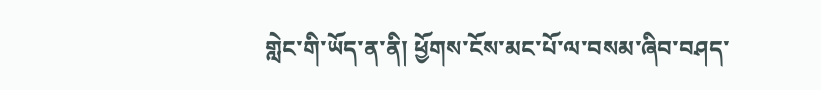གླེང་གི་ཡོད་ན་ནི། ཕྱོགས་ངོས་མང་པོ་ལ་བསམ་ཞིབ་བཤད་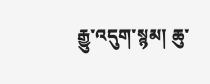རྒྱུ་འདུག་སྙམ། ཆུ་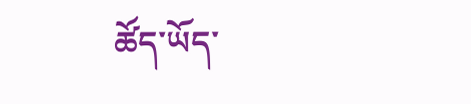ཚོད་ཡོད་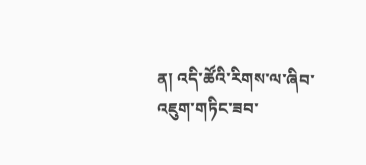ན། འདི་ཚོའི་རིགས་ལ་ཞིབ་འཇུག་གཏིང་ཟབ་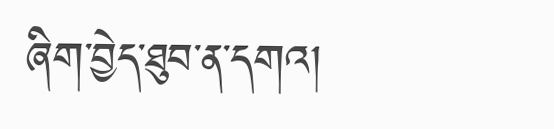ཞིག་བྱེད་ཐུབ་ན་དགའ།